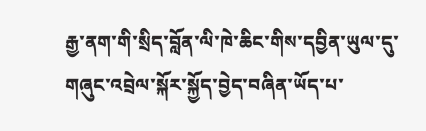རྒྱ་ནག་གི་སྲིད་བློན་ལི་ཁེ་ཆིང་གིས་དབྱིན་ཡུལ་དུ་གཞུང་འབྲེལ་སྐོར་སྐྱོད་བྱེད་བཞིན་ཡོད་པ་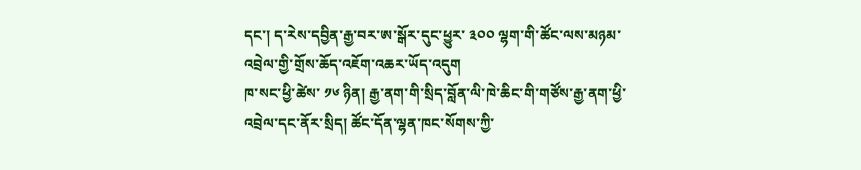དང་། ད་རེས་དབྱིན་རྒྱ་བར་ཨ་སྒོར་དུང་ཕྱུར་ ༣༠༠ ལྷག་གི་ཚོང་ལས་མཉམ་འབྲེལ་གྱི་གྲོས་ཆོད་འཇོག་འཆར་ཡོད་འདུག
ཁ་སང་ཕྱི་ཚེས་ ༡༦ ཉིན། རྒྱ་ནག་གི་སྲིད་བློན་ལི་ཁེ་ཆིང་གི་གཙོས་རྒྱ་ནག་ཕྱི་འབྲེལ་དང་ནོར་སྲིད། ཚོང་དོན་ལྷན་ཁང་སོགས་ཀྱི་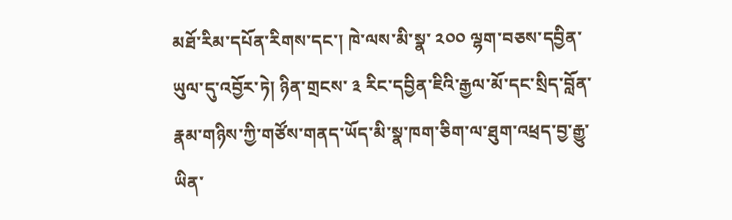མཐོ་རིམ་དཔོན་རིགས་དང་། ཁེ་ལས་མི་སྣ་ ༢༠༠ ལྷག་བཅས་དབྱིན་ཡུལ་དུ་འབྱོར་ཏེ། ཉིན་གྲངས་ ༣ རིང་དབྱིན་ཇིའི་རྒྱལ་མོ་དང་སྲིད་བློན་རྣམ་གཉིས་ཀྱི་གཙོས་གནད་ཡོད་མི་སྣ་ཁག་ཅིག་ལ་ཐུག་འཕྲད་བྱ་རྒྱུ་ཡིན་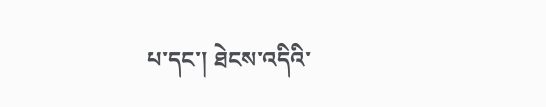པ་དང་། ཐེངས་འདིའི་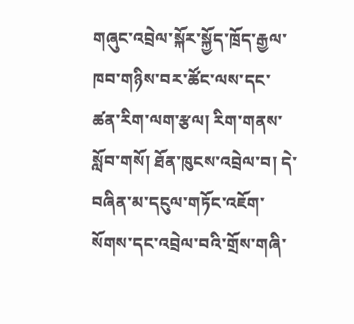གཞུང་འབྲེལ་སྐོར་སྐྱོད་ཁྲོད་རྒྱལ་ཁབ་གཉིས་བར་ཚོང་ལས་དང་ཚན་རིག་ལག་རྩལ། རིག་གནས་སློབ་གསོ། ཐོན་ཁུངས་འབྲེལ་བ། དེ་བཞིན་མ་དངུལ་གཏོང་འཇོག་སོགས་དང་འབྲེལ་བའི་གྲོས་གཞི་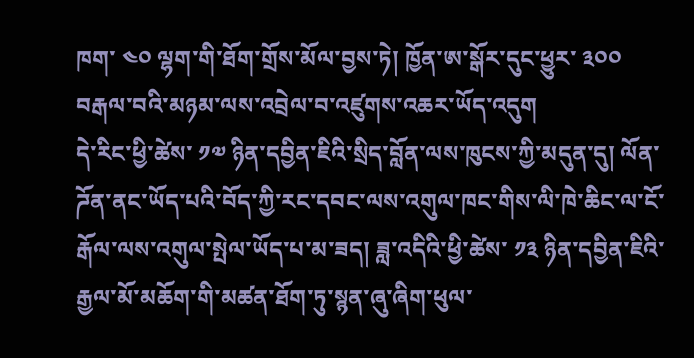ཁག་ ༤༠ ལྷག་གི་ཐོག་གྲོས་མོལ་བྱས་ཏེ། ཁྱོན་ཨ་སྒོར་དུང་ཕྱུར་ ༣༠༠ བརྒལ་བའི་མཉམ་ལས་འབྲེལ་བ་འཛུགས་འཆར་ཡོད་འདུག
དེ་རིང་ཕྱི་ཚེས་ ༡༧ ཉིན་དབྱིན་ཇིའི་སྲིད་བློན་ལས་ཁུངས་ཀྱི་མདུན་དུ། ལོན་ཌོན་ནང་ཡོད་པའི་བོད་ཀྱི་རང་དབང་ལས་འགུལ་ཁང་གིས་ལི་ཁེ་ཆིང་ལ་ངོ་རྒོལ་ལས་འགུལ་སྤེལ་ཡོད་པ་མ་ཟད། ཟླ་འདིའི་ཕྱི་ཚེས་ ༡༣ ཉིན་དབྱིན་ཇིའི་རྒྱལ་མོ་མཆོག་གི་མཚན་ཐོག་ཏུ་སྙན་ཞུ་ཞིག་ཕུལ་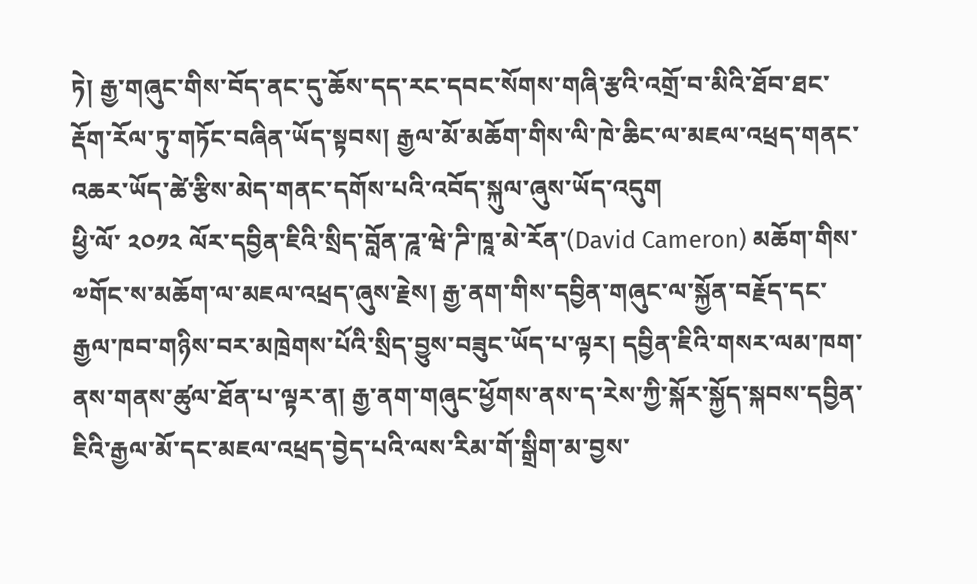ཏེ། རྒྱ་གཞུང་གིས་བོད་ནང་དུ་ཆོས་དད་རང་དབང་སོགས་གཞི་རྩའི་འགྲོ་བ་མིའི་ཐོབ་ཐང་རྡོག་རོལ་ཏུ་གཏོང་བཞིན་ཡོད་སྟབས། རྒྱལ་མོ་མཆོག་གིས་ལི་ཁེ་ཆིང་ལ་མཇལ་འཕྲད་གནང་འཆར་ཡོད་ཚེ་རྩིས་མེད་གནང་དགོས་པའི་འབོད་སྐུལ་ཞུས་ཡོད་འདུག
ཕྱི་ལོ་ ༢༠༡༢ ལོར་དབྱིན་ཇིའི་སྲིད་བློན་ཌཱ་ཝེ་ཌི་ཁཱ་མེ་རོན་(David Cameron) མཆོག་གིས་༧གོང་ས་མཆོག་ལ་མཇལ་འཕྲད་ཞུས་རྗེས། རྒྱ་ནག་གིས་དབྱིན་གཞུང་ལ་སྐྱོན་བརྗོད་དང་རྒྱལ་ཁབ་གཉིས་བར་མཁྲེགས་པོའི་སྲིད་བྱུས་བཟུང་ཡོད་པ་ལྟར། དབྱིན་ཇིའི་གསར་ལམ་ཁག་ནས་གནས་ཚུལ་ཐོན་པ་ལྟར་ན། རྒྱ་ནག་གཞུང་ཕྱོགས་ནས་ད་རེས་ཀྱི་སྐོར་སྐྱོད་སྐབས་དབྱིན་ཇིའི་རྒྱལ་མོ་དང་མཇལ་འཕྲད་བྱེད་པའི་ལས་རིམ་གོ་སྒྲིག་མ་བྱས་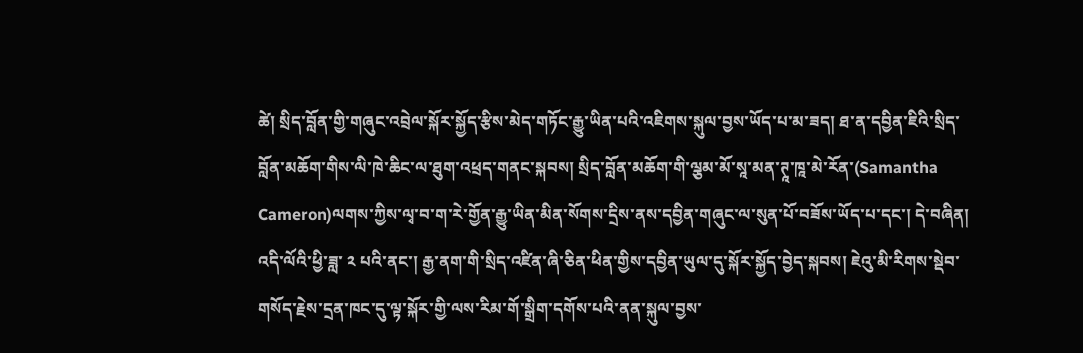ཚེ། སྲིད་བློན་གྱི་གཞུང་འབྲེལ་སྐོར་སྐྱོད་རྩིས་མེད་གཏོང་རྒྱུ་ཡིན་པའི་འཇིགས་སྐུལ་བྱས་ཡོད་པ་མ་ཟད། ཐ་ན་དབྱིན་ཇིའི་སྲིད་བློན་མཆོག་གིས་ལི་ཁེ་ཆིང་ལ་ཐུག་འཕྲད་གནང་སྐབས། སྲིད་བློན་མཆོག་གི་ལྕམ་མོ་སཱ་མན་ཊཱ་ཁཱ་མེ་རོན་(Samantha Cameron)ལགས་ཀྱིས་ལྭ་བ་ག་རེ་གྱོན་རྒྱུ་ཡིན་མིན་སོགས་དྲིས་ནས་དབྱིན་གཞུང་ལ་སུན་པོ་བཟོས་ཡོད་པ་དང་། དེ་བཞིན། འདི་ལོའི་ཕྱི་ཟླ་ ༢ པའི་ནང་། རྒྱ་ནག་གི་སྲིད་འཛིན་ཞི་ཅིན་ཕིན་གྱིས་དབྱིན་ཡུལ་དུ་སྐོར་སྐྱོད་བྱེད་སྐབས། ཇེའུ་མི་རིགས་སྡེབ་གསོད་རྗེས་དྲན་ཁང་དུ་ལྟ་སྐོར་གྱི་ལས་རིམ་གོ་སྒྲིག་དགོས་པའི་ནན་སྐུལ་བྱས་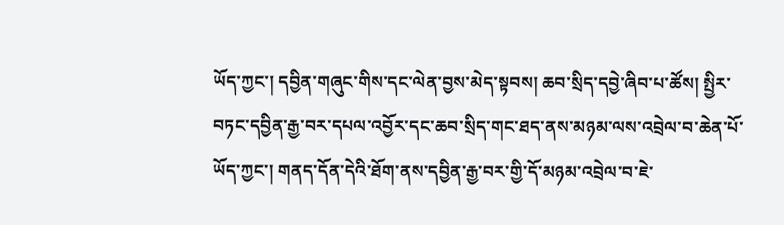ཡོད་ཀྱང་། དབྱིན་གཞུང་གིས་དང་ལེན་བྱས་མེད་སྟབས། ཆབ་སྲིད་དབྱེ་ཞིབ་པ་ཚོས། སྤྱིར་བཏང་དབྱིན་རྒྱ་བར་དཔལ་འབྱོར་དང་ཆབ་སྲིད་གང་ཐད་ནས་མཉམ་ལས་འབྲེལ་བ་ཆེན་པོ་ཡོད་ཀྱང་། གནད་དོན་དེའི་ཐོག་ནས་དབྱིན་རྒྱ་བར་གྱི་དོ་མཉམ་འབྲེལ་བ་ཇེ་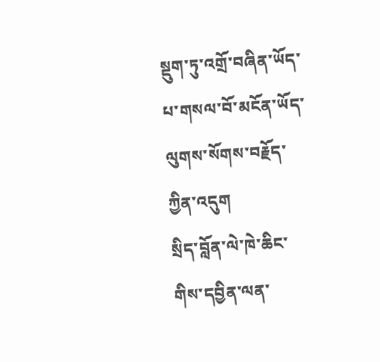སྡུག་ཏུ་འགྲོ་བཞིན་ཡོད་པ་གསལ་བོ་མངོན་ཡོད་ལུགས་སོགས་བརྗོད་ཀྱིན་འདུག
སྲིད་བློན་ལེ་ཁེ་ཆིང་གིས་དབྱིན་ལན་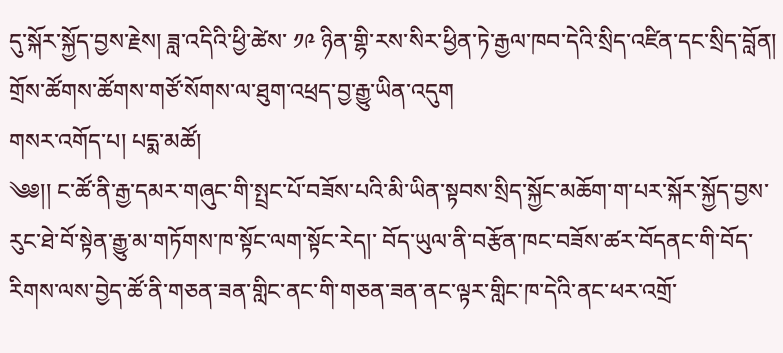དུ་སྐོར་སྐྱོད་བྱས་རྗེས། ཟླ་འདིའི་ཕྱི་ཚེས་ ༡༩ ཉིན་གྷི་རས་སིར་ཕྱིན་ཏེ་རྒྱལ་ཁབ་དེའི་སྲིད་འཛིན་དང་སྲིད་བློན། གྲོས་ཚོགས་ཚོགས་གཙོ་སོགས་ལ་ཐུག་འཕྲད་བྱ་རྒྱུ་ཡིན་འདུག
གསར་འགོད་པ། པདྨ་མཚོ།
༄༅།། ང་ཚོ་ནི་རྒྱ་དམར་གཞུང་གི་སྤྲང་པོ་བཟོས་པའི་མི་ཡིན་སྟབས་སྲིད་སྐྱོང་མཆོག་ག་པར་སྐོར་སྐྱོད་བྱས་རུང་ཐེ་བོ་སྟེན་རྒྱུ་མ་གཏོགས་ཁ་སྟོང་ལག་སྟོང་རེད།་ བོད་ཡུལ་ནི་བརྩོན་ཁང་བཟོས་ཚར་བོདནང་གི་བོད་རིགས་ལས་བྱེད་ཚོ་ནི་གཅན་ཟན་གླིང་ནང་གི་གཅན་ཟན་ནང་ལྟར་གླིང་ཁ་དེའི་ནང་ཕར་འགྲོ་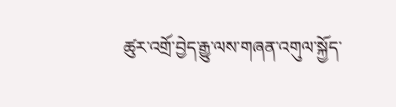ཚུར་འགྲོ་བྱེད་རྒྱུ་ལས་གཞན་འགུལ་སྐྱོད་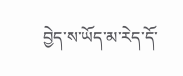བྱེད་ས་ཡོད་མ་རེད་དོ་